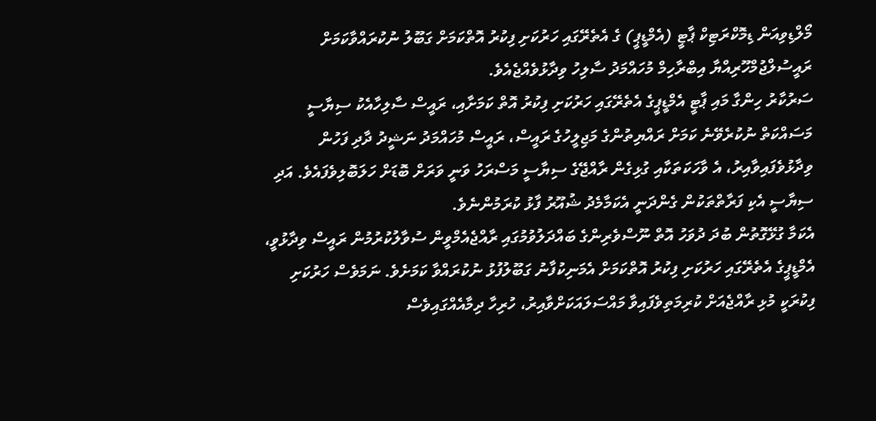މޯލްޑިވިއަން ޑިމޮކްރަޓިކް ޕާޓީ (އެމްޑީޕީ) ގެ އެތެރޭގައި ހަރުކަށި ފިކުރު އޮތްކަމަށް ގަބޫލު ނުކުރައްވާކަމަށް ރައީސުލްޖުމްހޫރިއްޔާ އިބްރާހިމް މުހައްމަދު ސާލިހު ވިދާޅުވެއްޖެއެވެ.
ސަރުކާރު ހިންގާ މައި ޕާޓީ އެމްޑީޕީގެ އެތެރޭގައި ހަރުކަށި ފިކުރު އޮތް ކަމަށާއި، ރައީސް ސާލިހާއެކު ސިޔާސީ މަސައްކަތް ނުކުރެވޭނެ ކަމަށް ރައްޔިތުންގެ މަޖިލީހުގެ ރައީސް، ރައީސް މުހައްމަދު ނަޝީދު ދާދި ފަހުން ވިދާޅުވެފައިވާއިރު، އެ ވާހަކަތަކާއި ގުޅިގެން ރާއްޖޭގެ ސިޔާސީ މަސްރަހު ވަނީ ވަރަށް ބޮޑަށް ހަލަބޮލިވެފައެވެ. އަދި ސިޔާސީ އެކި ފަރާތްތަކުން ގެންދަނީ އެކަމާމެދު ޝުއޫރު ފާޅު ކުރަމުންނެވެ.
އެކަމާ ގުޅޭގޮތުން ބުދަ ދުވަހު އޮތް ނޫސްވެރިންގެ ބައްދަލުވުމުގައި ރާއްޖެއެމްވީން ސުވާލުކުރުމުން ރައީސް ވިދާޅުވީ، އެމްޑީޕީގެ އެތެރޭގައި ހަރުކަށި ފިކުރު އޮތްކަމަށް އެމަނިކުފާނު ގަބޫލުފުޅު ނުކުރައްވާ ކަމަށެވެ. ނަމަވެސް ހަރުކަށި ފިކުރަކީ މުޅި ރާއްޖެއަށް ކުރިމަތިވެފައިވާ މައްސަލައަކަށްވާއިރު، ހުރިހާ ދިމާއެއްގައިވެސް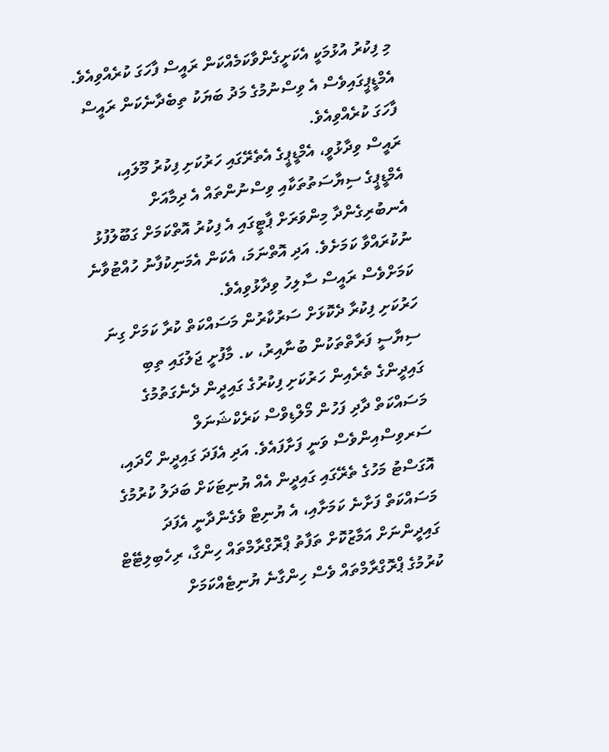މި ފިކުރު އުޅުމަކީ އެކަށީގެންވާކަމެއްކަން ރައީސް ފާހަގަ ކުރެއްވިއެވެ. އެމްޑީޕީގައިވެސް އެ ވިސްނުމުގެ މަދު ބަޔަކު ތިބެދާނެކަން ރައީސް ފާހަގަ ކުރެއްވިއެވެ.
ރައީސް ވިދާޅުވީ، އެމްޑީޕީގެ އެތެރޭގައި ހަރުކަށި ފިކުރު މޫލައި، އެމްޑީޕީގެ ސިޔާސަތުތަކާއި ވިސްނުންތައް އެ ދިމާއަށް އެނބުރިގެންދާ މިންވަރަށް ޕާޓީގައި އެ ފިކުރު އޮތްކަމަށް ގަބޫލުފުޅު ނުކުރައްވާ ކަމަށެވެ. އަދި އޮތްނަމަ، އެކަން އެމަނިކުފާނު ހުއްޓުވާނެ ކަމަށްވެސް ރައީސް ސާލިހު ވިދާޅުވިއެވެ.
ހަރުކަށި ފިކުރާ ދެކޮޅަށް ސަރުކާރުން މަސައްކަތް ކުރާ ކަމަށް ގިނަ ސިޔާސީ ފަރާތްތަކުން ބުނާއިރު، ކ. މާފުށީ ޖަލުގައި ތިބި ގައިދީންގެ ތެރެއިން ހަރުކަށި ފިކުރުގެ ގައިދީން ދެނެގަތުމުގެ މަސައްކަތް ދާދި ފަހުން މޯލްޑިވްސް ކަރެކްޝަނަލް ސަރވިސްއިންވެސް ވަނީ ފަށާފައެވެ. އަދި އެފަދަ ގައިދީން ހޯދައި، އޮގަސްޓު މަހުގެ ތެރޭގައި ގައިދީން އެއް ޔުނިޓަކަށް ބަދަލު ކުރުމުގެ މަސައްކަތް ފަށާނެ ކަމަށާއި، އެ ޔުނިޓް ވެގެންދާނީ އެފަދަ ގައިދީންނަށް އަމާޒުކޮށް ތަފާތު ޕްރޮގްރާމްތައް ހިންގާ، ރިހެބިލިޓޭޓް ކުރުމުގެ ޕްރޮގްރާމްތައް ވެސް ހިންގާނެ ޔުނިޓެއްކަމަށް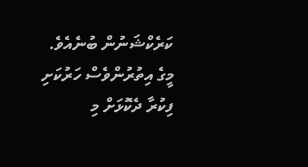ކަރެކްޝަނުން ބުނެއެވެ.
މީގެ އިތުރުންވެސް ހަރުކަށި ފިކުރާ ދެކޮޅަށް މި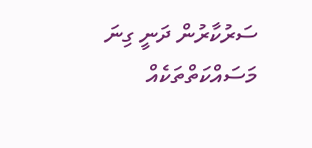ސަރުކާރުން ދަނީ ގިނަ މަސައްކަތްތަކެއް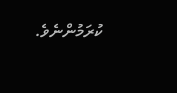ކުރަމުންނެވެ.